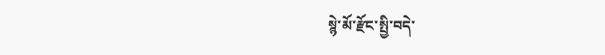སྙེ་མོ་རྫོང་སྤྱི་བདེ་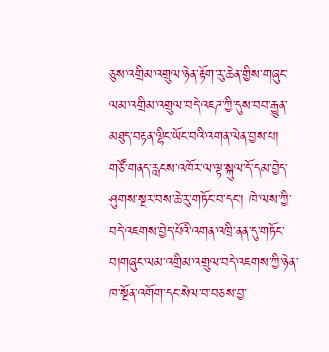ཅུས་འགྲིམ་འགྲུལ་ཉེན་རྟོག་རུ་ཆེན་གྱིས་གཞུང་ལམ་འགྲིམ་འགྲུལ་བདེ་འཇཌ་ཀྱི་དུས་བབ་རྒྱུན་མཐུད་བརྟན་ལྷིང་ཡོང་བའི་འགན་ལེན་བྱས་པ།
གཙོ་གནད་རླངས་འཁོར་ལ་ལྟ་སྐུལ་དོ་དམ་བྱེད་ཤུགས་སྔར་བས་ཆེ་རུ་གཏོང་བ་དང་། ཁེ་ལས་ཀྱི་བདེ་འཇགས་བྱེད་པོའི་འགན་འཁྲི་ནན་དུ་གཏོང་བ།གཞུང་ལམ་འགྲིམ་འགྲུལ་བདེ་འཇགས་ཀྱི་ཉེན་ཁ་སྔོན་འགོག་དང་སེལ་བ་བཅས་བྱ་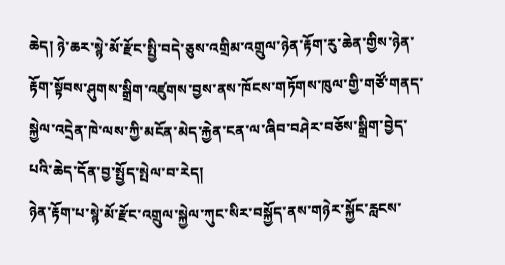ཆེད། ཉེ་ཆར་སྙེ་མོ་རྫོང་སྤྱི་བདེ་ཅུས་འགྲིམ་འགྲུལ་ཉེན་རྟོག་རུ་ཆེན་གྱིས་ཉེན་རྟོག་སྟོབས་ཤུགས་སྒྲིག་འཛུགས་བྱས་ནས་ཁོངས་གཏོགས་ཁུལ་གྱི་གཙོ་གནད་སྐྱེལ་འདྲེན་ཁེ་ལས་ཀྱི་མངོན་མེད་རྐྱེན་ངན་ལ་ཞིབ་བཤེར་བཅོས་སྒྲིག་བྱེད་པའི་ཆེད་དོན་བྱ་སྤྱོད་སྤེལ་བ་རེད།
ཉེན་རྟོག་པ་སྙེ་མོ་རྫོང་འགྲུལ་སྐྱེལ་ཀུང་སིར་བསྐྱོད་ནས་གཉེར་སྐྱོང་རླངས་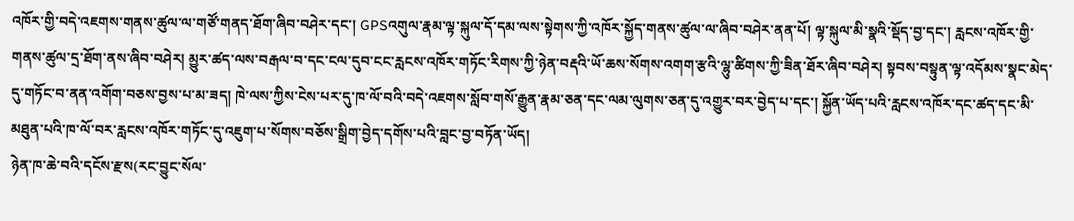འཁོར་གྱི་བདེ་འཇགས་གནས་ཚུལ་ལ་གཙོ་གནད་ཐོག་ཞིབ་བཤེར་དང་། GPSའགུལ་རྣམ་ལྟ་སྐུལ་དོ་དམ་ལས་སྟེགས་ཀྱི་འཁོར་སྐྱོད་གནས་ཚུལ་ལ་ཞིབ་བཤེར་ནན་པོ། ལྟ་སྐུལ་མི་སྣའི་སྡོད་བྱ་དང་། རླངས་འཁོར་གྱི་གནས་ཚུལ་དྲ་ཐོག་ནས་ཞིབ་བཤེར། མྱུར་ཚད་ལས་བརྒལ་བ་དང་ངལ་དུབ་ངང་རླངས་འཁོར་གཏོང་རིགས་ཀྱི་ཉེན་བརྡའི་ཡོ་ཆས་སོགས་འགག་རྩའི་ལྷུ་ཚིགས་ཀྱི་ཟིན་ཐོར་ཞིབ་བཤེར། སྟབས་བསྟུན་ལྟ་འདོམས་སྣང་མེད་དུ་གཏོང་བ་ནན་འགོག་བཅས་བྱས་པ་མ་ཟད། ཁེ་ལས་ཀྱིས་ངེས་པར་དུ་ཁ་ལོ་བའི་བདེ་འཇགས་སློབ་གསོ་རྒྱུན་རྣམ་ཅན་དང་ལམ་ལུགས་ཅན་དུ་འགྱུར་བར་བྱེད་པ་དང་། སྐྱོན་ཡོད་པའི་རླངས་འཁོར་དང་ཚད་དང་མི་མཐུན་པའི་ཁ་ལོ་བར་རླངས་འཁོར་གཏོང་དུ་འཇུག་པ་སོགས་བཅོས་སྒྲིག་བྱེད་དགོས་པའི་བླང་བྱ་བཏོན་ཡོད།
ཉེན་ཁ་ཆེ་བའི་དངོས་རྫས(རང་བྱུང་སོལ་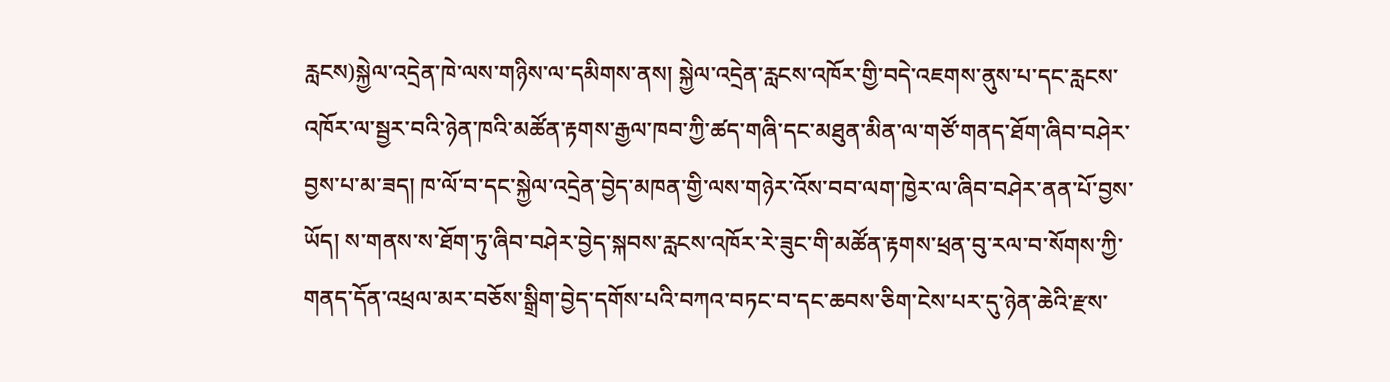རླངས)སྐྱེལ་འདྲེན་ཁེ་ལས་གཉིས་ལ་དམིགས་ནས། སྐྱེལ་འདྲེན་རླངས་འཁོར་གྱི་བདེ་འཇགས་ནུས་པ་དང་རླངས་འཁོར་ལ་སྦྱར་བའི་ཉེན་ཁའི་མཚོན་རྟགས་རྒྱལ་ཁབ་ཀྱི་ཚད་གཞི་དང་མཐུན་མིན་ལ་གཙོ་གནད་ཐོག་ཞིབ་བཤེར་བྱས་པ་མ་ཟད། ཁ་ལོ་བ་དང་སྐྱེལ་འདྲེན་བྱེད་མཁན་གྱི་ལས་གཉེར་འོས་བབ་ལག་ཁྱེར་ལ་ཞིབ་བཤེར་ནན་པོ་བྱས་ཡོད། ས་གནས་ས་ཐོག་ཏུ་ཞིབ་བཤེར་བྱེད་སྐབས་རླངས་འཁོར་རེ་ཟུང་གི་མཚོན་རྟགས་ཕྲན་བུ་རལ་བ་སོགས་ཀྱི་གནད་དོན་འཕྲལ་མར་བཅོས་སྒྲིག་བྱེད་དགོས་པའི་བཀའ་བཏང་བ་དང་ཆབས་ཅིག་ངེས་པར་དུ་ཉེན་ཆེའི་རྫས་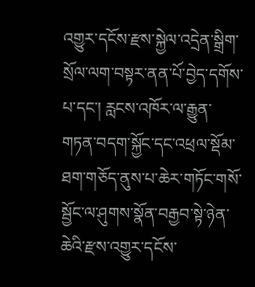འགྱུར་དངོས་རྫས་སྐྱེལ་འདྲེན་སྒྲིག་སྲོལ་ལག་བསྟར་ནན་པོ་བྱེད་དགོས་པ་དང་། རླངས་འཁོར་ལ་རྒྱུན་གཏན་བདག་སྐྱོང་དང་འཕྲལ་སྡོམ་ཐག་གཅོད་ནུས་པ་ཆེར་གཏོང་གསོ་སྦྱོང་ལ་ཤུགས་སྣོན་བརྒྱབ་སྟེ་ཉེན་ཆེའི་རྫས་འགྱུར་དངོས་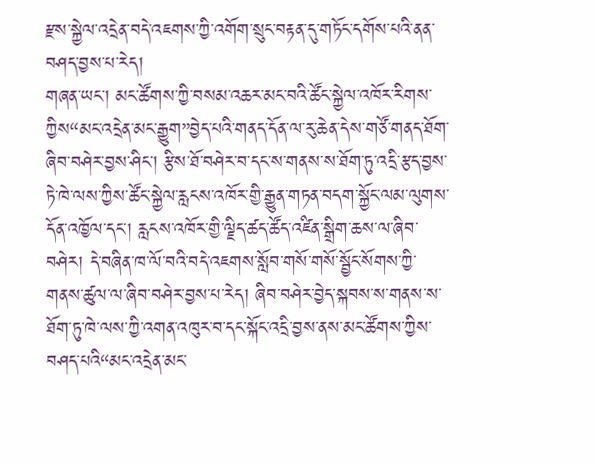རྫས་སྐྱེལ་འདྲེན་བདེ་འཇགས་ཀྱི་འགོག་སྲུང་བརྟན་དུ་གཏོང་དགོས་པའི་ནན་བཤད་བྱས་པ་རེད།
གཞན་ཡང་། མང་ཚོགས་ཀྱི་བསམ་འཆར་མང་བའི་ཚོང་སྐྱེལ་འཁོར་རིགས་ཀྱིས“མང་འདྲེན་མང་རྒྱུག”བྱེད་པའི་གནད་དོན་ལ་རུ་ཆེན་དེས་གཙོ་གནད་ཐོག་ཞིབ་བཤེར་བྱས་ཤིང་། རྩིས་ཐོ་བཤེར་བ་དང་ས་གནས་ས་ཐོག་ཏུ་འདྲི་རྩད་བྱས་ཏེ་ཁེ་ལས་ཀྱིས་ཚོང་སྐྱེལ་རླངས་འཁོར་གྱི་རྒྱུན་གཏན་བདག་སྐྱོང་ལམ་ལུགས་དོན་འཁྱོལ་དང་། རླངས་འཁོར་གྱི་ལྗིད་ཚད་ཚོད་འཛིན་སྒྲིག་ཆས་ལ་ཞིབ་བཤེར། དེ་བཞིན་ཁ་ལོ་བའི་བདེ་འཇགས་སློབ་གསོ་གསོ་སྦྱོང་སོགས་ཀྱི་གནས་ཚུལ་ལ་ཞིབ་བཤེར་བྱས་པ་རེད། ཞིབ་བཤེར་བྱེད་སྐབས་ས་གནས་ས་ཐོག་ཏུ་ཁེ་ལས་ཀྱི་འགན་འཁུར་བ་དང་སྐོང་འདྲི་བྱས་ནས་མང་ཚོགས་ཀྱིས་བཤད་པའི“མང་འདྲེན་མང་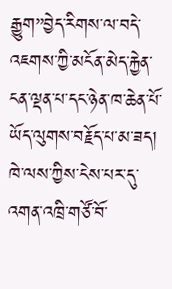རྒྱུག”བྱེད་རིགས་ལ་བདེ་འཇགས་ཀྱི་མངོན་མེད་རྐྱེན་ངན་ལྡན་པ་དང་ཉེན་ཁ་ཆེན་པོ་ཡོད་ལུགས་བརྗོད་པ་མ་ཟད། ཁེ་ལས་ཀྱིས་ངེས་པར་དུ་འགན་འཁྲི་གཙོ་བོ་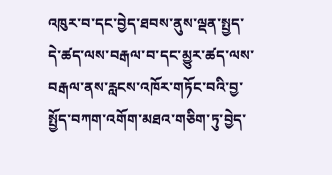འཁུར་བ་དང་བྱེད་ཐབས་ནུས་ལྡན་སྤྱད་དེ་ཚད་ལས་བརྒལ་བ་དང་མྱུར་ཚད་ལས་བརྒལ་ནས་རླངས་འཁོར་གཏོང་བའི་བྱ་སྤྱོད་བཀག་འགོག་མཐའ་གཅིག་ཏུ་བྱེད་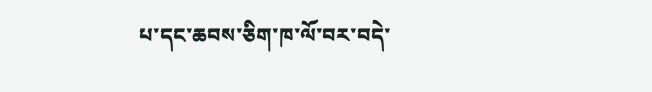པ་དང་ཆབས་ཅིག་ཁ་ལོ་བར་བདེ་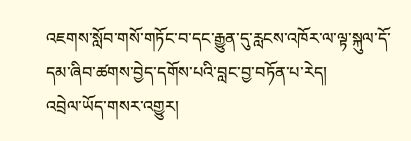འཇགས་སློབ་གསོ་གཏོང་བ་དང་རྒྱུན་དུ་རླངས་འཁོར་ལ་ལྟ་སྐུལ་དོ་དམ་ཞིབ་ཚགས་བྱེད་དགོས་པའི་བླང་བྱ་བཏོན་པ་རེད།
འབྲེལ་ཡོད་གསར་འགྱུར།